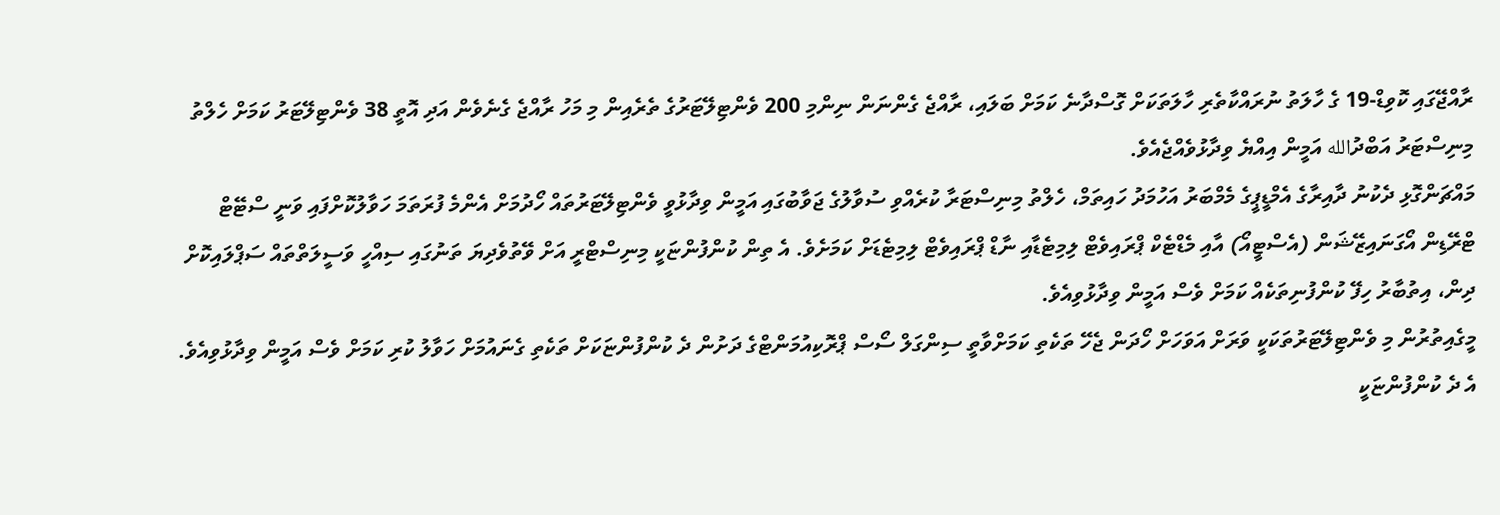ރާއްޖޭގައި ކޮވިޑް-19 ގެ ހާލަތު ނުރައްކާތެރި ހާލަތަކަށް ގޮސްދާނެ ކަމަށް ބަލައި، ރާއްޖެ ގެންނަން ނިންމި 200 ވެންޓިލޭޓަރުގެ ތެރެއިން މި މަހު ރާއްޖެ ގެނެވެން އަދި އޮތީ 38 ވެންޓިލޭޓަރު ކަމަށް ހެލްތު މިނިސްޓަރު އަބްދުالله އަމީން އިއްޔެ ވިދާޅުވެއްޖެއެވެ.
މައްޗަންގޮޅި ދެކުނު ދާއިރާގެ އެމްޑީޕީގެ މެމްބަރު އަހުމަދު ހައިތަމް، ހެލްތު މިނިސްޓަރާ ކުރެއްވި ސުވާލުގެ ޖަވާބުގައި އަމީން ވިދާޅުވީ ވެންޓިލޭޓަރުތައް ހޯދުމަށް އެންމެ ފުރަތަމަ ހަވާލުކޮށްފައި ވަނީ ސްޓޭޓް ޓްރޭޑިން އޯގަނައިޒޭޝަން (އެސްޓީއޯ) އާއި މެޑްޓެކް ޕްރައިވެޓް ލިމިޓެޑާއި ނާޑް ޕްރައިވެޓް ލިމިޓެޑަށް ކަމަށެވެ. އެ ތިން ކުންފުންޏަކީ މިނިސްޓްރީ އަށް ވޭތުވެދިޔަ ތަނުގައި ސިއްހީ ވަސީލަތްތައް ސަޕްލައިކޮށް ދިން، އިތުބާރު ހިފޭ ކުންފުނިތަކެއް ކަމަށް ވެސް އަމީން ވިދާޅުވިއެވެ.
މީގެއިތުރުން މި ވެންޓިލޭޓަރުތަކަކީ ވަރަށް އަވަހަށް ހޯދަން ޖެހޭ ތަކެތި ކަމަށްވާތީ ސިންގަލް ސޯސް ޕްރޮކިއުމަންޓްގެ ދަށުން ދެ ކުންފުންޏަކަށް ތަކެތި ގެނައުމަށް ހަވާލު ކުރި ކަމަށް ވެސް އަމީން ވިދާޅުވިއެވެ. އެ ދެ ކުންފުންޏަކީ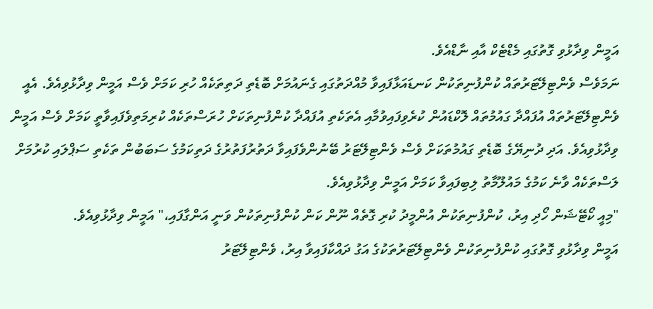އަމީން ވިދާޅުވި ގޮތުގައި މެޑްޓެކް އާއި ނާޑްއެވެ.
ނަމަވެސް ވެންޓިލޭޓަރުތައް ކުންފުނިތަކުން ކަނޑައަޅާފައިވާ މުއްދަތުގައި ގެނައުމަށް ބޮޑެތި ދަތިތަކެއް ހުރި ކަމަށް ވެސް އަމީން ވިދާޅުވިއެވެ. އެއީ ވެންޓިލޭޓަރުތައް އުފައްދާ ގައުމުތައް ލޮކްޑައުން ކުރެވިފައިވުމާއި އެތަކެތި އުފައްދާ ކުންފުނިތަކަށް ހުރަސްތަކެއް ކުރިމަތިވެފައިވާތީ ކަމަށް ވެސް އަމީން ވިދާޅުވިއެވެ. އަދި ދުނިޔޭގެ ބޮޑެތި ގައުމުތަކަށް ވެސް ވެންޓިލޭޓަރު ބޭނުންވެފައިވާ ދަތުރުފަތުރުގެ ދަތިކަމުގެ ސަބަބުން ތަކެތި ސަޕްލައި ކުރުމަށް ލަސްތަކެއް ވާނެ ކަމުގެ މައުލޫމާތު ލިބިފައިވާ ކަމަށް އަމީން ވިދާޅުވިއެވެ.
"މިއީ ކޯޓޭޝަން ހޯދި އިރު، ކުންފުނިތަކުން އުންމީދު ކުރި ގޮތެއް ނޫން ކަން ކުންފުނިތަކުން ވަނީ އަންގާފައި،" އަމީން ވިދާޅުވިއެވެ.
އަމީން ވިދާޅުވި ގޮތުގައި ކުންފުނިތަކުން ވެންޓިލޭޓަރުތަކުގެ އަގު ދައްކާފައިވާ އިރު، ވެންޓިލޭޓަރު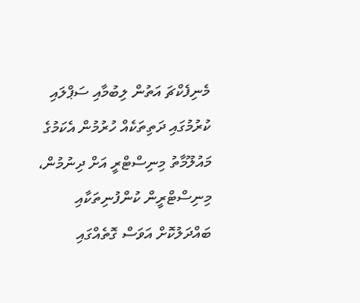މެނިފެކްޗަ އަތުން ލިބުމާއި ސަޕްލައި ކުރުމުގައި ދަތިތަކެއް ހުރުމުން އެކަމުގެ މައުލޫމާތު މިނިސްޓްރީ އަށް ދިނުމުން، މިނިސްޓްރީން ކުންފުނިތަކާއި ބައްދަލުކޮށް އަވަސް ގޮތެއްގައި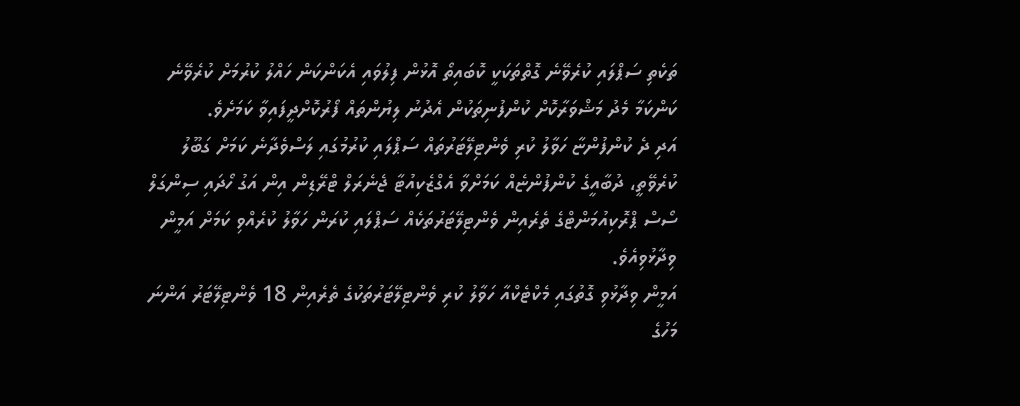ތަކެތި ސަޕްލައި ކުރެވޭނެ ގޮތްތަކަކީ ކޮބައިތޯ އޮޅުން ފިލުވައި އެކަންކަން ހައްލު ކުރުމަށް ކުރެވޭނެ ކަންކަމާ މެދު މަޝްވަރާކޮށް ކުންފުނިތަކުން އެދުނު ލިޔުންތައް ފޯރުކޮށްދީފައިވާ ކަމަށެވެ.
އަދި ދެ ކުންފުންޏާ ހަވާލު ކުރި ވެންޓިލޭޓަރުތައް ސަޕްލައި ކުރުމުގައި ލަސްވެދާނެ ކަމަށް ގަބޫލު ކުރެވޭތީ، ދުބާއީގެ ކުންފުންޏެއް ކަމަށްވާ އެގްޒެކިއުޓާ ޖެނެރަލް ޓްރޭޑިން އިން އަގު ހޯދައި ސިންގަލް ސޯސް ޕްރޮކިއުމަންޓްގެ ތެރެއިން ވެންޓިލޭޓަރުތަކެއް ސަޕްލައި ކުރަން ހަވާލު ކުރެއްވި ކަމަށް އަމީން ވިދާޅުވިއެވެ.
އަމީން ވިދާޅުވި ގޮތުގައި މެކްޓެކްއާ ހަވާލު ކުރި ވެންޓިލޭޓަރުތަކުގެ ތެރެއިން 18 ވެންޓިލޭޓަރު އަންނަ މަހުގެ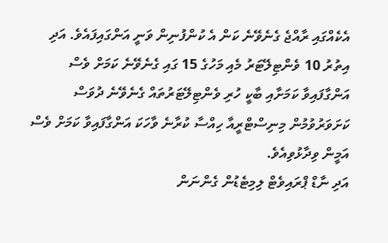އެކެއްގައި ރާއްޖެ ގެނެވޭނެ ކަން އެ ކުންފުނިން ވަނީ އަންގައިފައެވެ. އަދި އިތުރު 10 ވެންޓިލޭޓަރު މެއި މަހުގެ 15 ގައި ގެނެވޭނެ ކަމަށް ވެސް އަންގާފައިވާ ކަމަށާއި ބާކީ ހުރި ވެންޓިލޭޓަރުތައް ގެނެވޭނެ ދުވަސް ކަށަވަރުވުމުން މިނިސްޓްރީއާ ހިއްސާ ކުރާނެ ވާހަކަ އަންގާފައިވާ ކަމަށް ވެސް އަމީން ވިދާޅުވިއެވެ.
އަދި ނާޑް ޕްރައިވެޓް ލިމިޓެޑުން ގެންނަން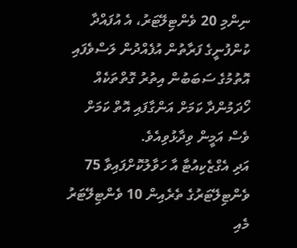ނިންމި 20 ވެންޓިލޭޓަރު، އެ އުފައްދާ ކުންފުނީގެ ފަރާތުން އުފެއްދުން ލަސްވެފައި އޮތުމުގެ ސަބަބުން އިތުރު ގޮތްތަކެއް ހޯދަމުންދާ ކަމަށް އަންގާފައި އޮތް ކަމަށް ވެސް އަމީން ވިދާޅުވިއެވެ.
އަދި އެގްޒެކިއުޓާ އާ ހަވާލުކޮށްފައިވާ 75 ވެންޓިލޭޓަރުގެ ތެރެއިން 10 ވެންޓިލޭޓަރު މެއި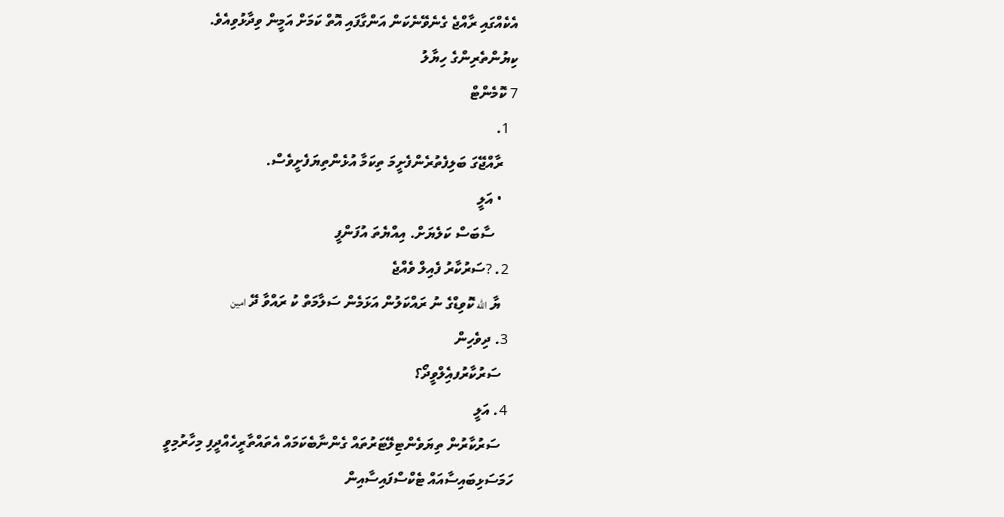އެކެއްގައި ރާއްޖެ ގެނެވޭނެކަން އަންގާފައި އޮތް ކަމަށް އަމީން ވިދާޅުވިއެވެ.
ކިޔުންތެރިންގެ ހިޔާލު
7 ކޮމެންޓް
  1.
    ރާއްޖޭގަ ބަލިފެތުރެންފެށީމަ ތިކަމާ އުޅެންތިޔަފެށީވެސް.
    • އަލީ
      ސާބަސް ކަލެޔަށް. އިއްޔެތަ އުފަންފީ
  2. ?ސަރުކާރު ފެއިލް ވެއްޖެ
    ޔާ الله ކޮވިޑްގެ ނު ރައްކަލުން އަޅަމެން ސަލާމަތް ކު ރައްވާ ދޭ امين
  3. ދިވެހިން
    ސަރުކާރުފއެިލްވީދޯ؟
  4. އަލީ
    ސަރުކާރުން ތިޔަވެންޓިލޭޓަރުތައް ގެންނާބެކަމައް އެތައްތާރީހެއްދީފި މިހާރުމިވީ ހަމަސަޅިބައިސާއައް ޓެކްސްފައިސާއިން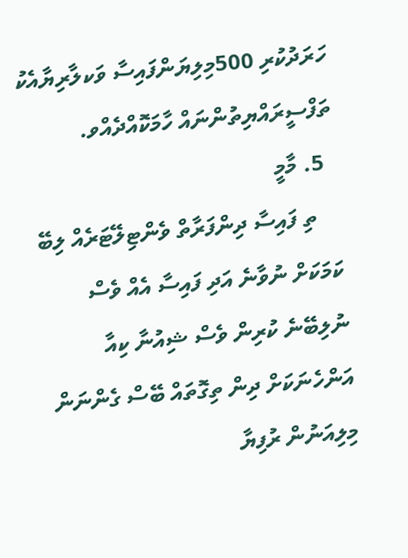ހަރަދުކުރި 500މިލިޔަންފައިސާ ވަކލާރިޔާއެކު ތަފްސީރައްޔިތުންނައް ހާމަކޮއްދެއްވ.
  5. މާމީ
    ތި ފައިސާ ދިންފަރާތް ވެންޓިލޭޓަރެއް ލިބޭ ކަމަކަށް ނުވާނެ އަދި ފައިސާ އެއް ވެސް ނުލިބޭނެ ކުރިން ވެސް ޝިއުނާ ކިއާ އަންހެނަކަށް ދިން ތިގޮތައް ބޭސް ގެންނަން މިލިއަނުން ރުފިޔާ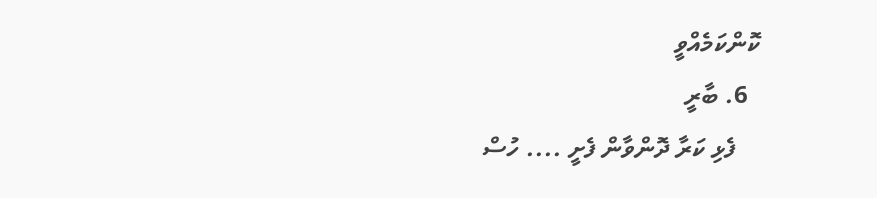ކޮންކަމެއްވީ
  6. ބާރީ
    ފެޅި ކަރާ ދޮންވާން ފެށީ .... ހުސް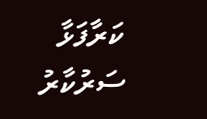ކަރާފަޅާ ސަރުކާރު